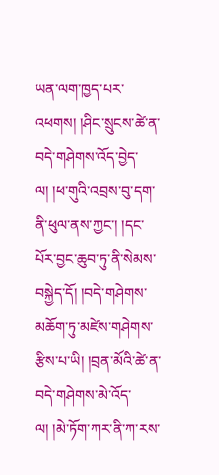ཡན་ལག་ཁྱད་པར་འཕགས། །ཤིང་སྲུངས་ཚེ་ན་བདེ་གཤེགས་འོད་བྱེད་ལ། །ཕ་གུའི་འབྲས་བུ་དག་ནི་ཕུལ་ནས་ཀྱང་། །དང་པོར་བྱང་ཆུབ་ཏུ་ནི་སེམས་བསྐྱེད་དོ། །བདེ་གཤེགས་མཆོག་ཏུ་མཛེས་གཤེགས་རྩིས་པ་ཡི། །བྲན་མོའི་ཚེ་ན་བདེ་གཤེགས་མེ་འོད་ལ། །མེ་ཏོག་ཀར་ནི་ཀ་རས་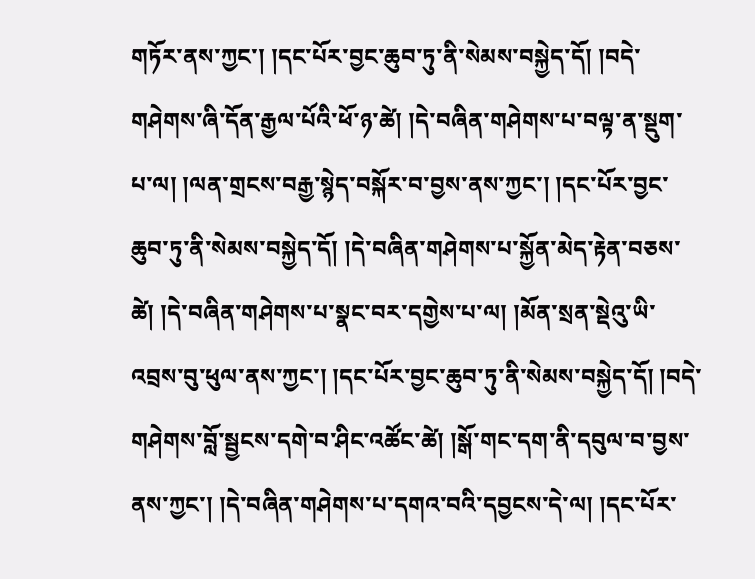གཏོར་ནས་ཀྱང་། །དང་པོར་བྱང་ཆུབ་ཏུ་ནི་སེམས་བསྐྱེད་དོ། །བདེ་གཤེགས་ཞི་དོན་རྒྱལ་པོའི་ཕོ་ཉ་ཚེ། །དེ་བཞིན་གཤེགས་པ་བལྟ་ན་སྡུག་པ་ལ། །ལན་གྲངས་བརྒྱ་སྙེད་བསྐོར་བ་བྱས་ནས་ཀྱང་། །དང་པོར་བྱང་ཆུབ་ཏུ་ནི་སེམས་བསྐྱེད་དོ། །དེ་བཞིན་གཤེགས་པ་སྐྱོན་མེད་རྟེན་བཅས་ཚེ། །དེ་བཞིན་གཤེགས་པ་སྣང་བར་དགྱེས་པ་ལ། །མོན་སྲན་སྡེའུ་ཡི་འབྲས་བུ་ཕུལ་ནས་ཀྱང་། །དང་པོར་བྱང་ཆུབ་ཏུ་ནི་སེམས་བསྐྱེད་དོ། །བདེ་གཤེགས་བློ་སྦྱངས་དགེ་བ་ཤིང་འཚོང་ཚེ། །སྒོ་གང་དག་ནི་དབུལ་བ་བྱས་ནས་ཀྱང་། །དེ་བཞིན་གཤེགས་པ་དགའ་བའི་དབྱངས་དེ་ལ། །དང་པོར་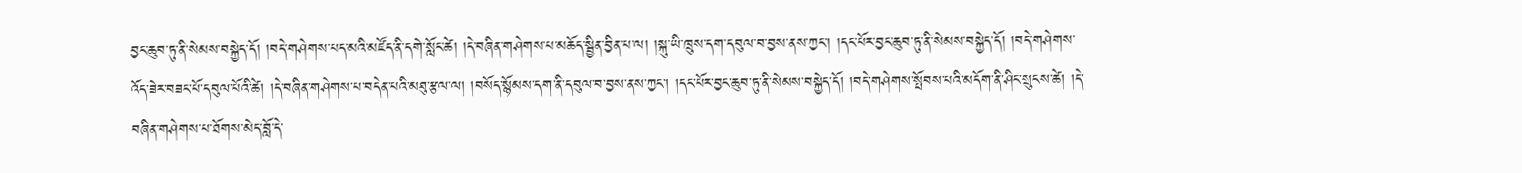བྱང་ཆུབ་ཏུ་ནི་སེམས་བསྐྱེད་དོ། །བདེ་གཤེགས་པད་མའི་མཛོད་ནི་དགེ་སློང་ཚེ། །དེ་བཞིན་གཤེགས་པ་མཆོད་སྦྱིན་བྱིན་པ་ལ། །སྐུ་ཡི་ཁྲུས་དག་དབུལ་བ་བྱས་ནས་ཀྱང་། །དང་པོར་བྱང་ཆུབ་ཏུ་ནི་སེམས་བསྐྱེད་དོ། །བདེ་གཤེགས་འོད་ཟེར་བཟང་པོ་དབུལ་པོའི་ཚེ། །དེ་བཞིན་གཤེགས་པ་བདེན་པའི་མཐུ་རྩལ་ལ། །བསོད་སྙོམས་དག་ནི་དབུལ་བ་བྱས་ནས་ཀྱང་། །དང་པོར་བྱང་ཆུབ་ཏུ་ནི་སེམས་བསྐྱེད་དོ། །བདེ་གཤེགས་སྤོབས་པའི་མདོག་ནི་ཤིང་སྲུངས་ཚེ། །དེ་བཞིན་གཤེགས་པ་ཐོགས་མེད་བློ་དེ་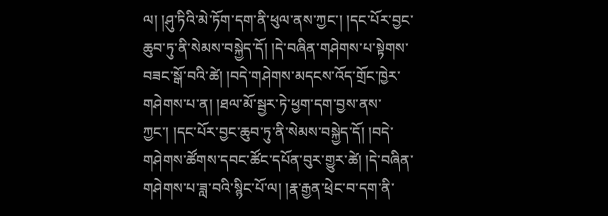ལ། །ཤུ་ཏིའི་མེ་ཏོག་དག་ནི་ཕུལ་ནས་ཀྱང་། །དང་པོར་བྱང་ཆུབ་ཏུ་ནི་སེམས་བསྐྱེད་དོ། །དེ་བཞིན་གཤེགས་པ་སྟེགས་བཟང་སྒོ་བའི་ཚེ། །བདེ་གཤེགས་མདངས་འོད་གྲོང་ཁྱེར་གཤེགས་པ་ན། །ཐལ་མོ་སྦྱར་ཏེ་ཕྱག་དག་བྱས་ནས་ཀྱང་། །དང་པོར་བྱང་ཆུབ་ཏུ་ནི་སེམས་བསྐྱེད་དོ། །བདེ་གཤེགས་ཚོགས་དབང་ཚོང་དཔོན་བུར་གྱུར་ཚེ། །དེ་བཞིན་གཤེགས་པ་ཟླ་བའི་སྙིང་པོ་ལ། །རྣ་རྒྱན་ཕྲེང་བ་དག་ནི་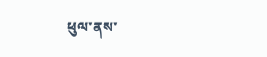ཕུལ་ནས་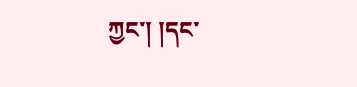ཀྱང་། །དང་